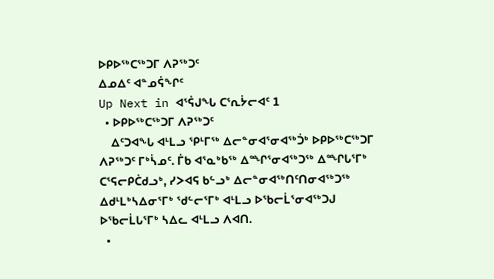ᐅᑭᐅᖅᑕᖅᑐᒥ ᐱᕈᖅᑐᑦ
ᐃᓄᐃᑦ ᐊᓐᓄᕌᖕᒋᑦ
Up Next in ᐊᕐᕌᒍᖓ ᑕᕐᕆᔮᓕᐊᑦ 1
  • ᐅᑭᐅᖅᑕᖅᑐᒥ ᐱᕈᖅᑐᑦ
    ᐃᑦᑐᐊᖕᒐ ᐊᒻᒪᓗ ᕿᒻᒥᖅ ᐃᓕᓐᓂᐊᕐᓂᐊᖅᑑᒃ ᐅᑭᐅᖅᑕᖅᑐᒥ ᐱᕈᖅᑐᑦ ᒥᒃᓵᓄᑦ. ᒦᑲ ᐊᕐᓇᒃᑲᖅ ᐃᖖᒋᕐᓂᐊᖅᑐᖅ ᐃᖖᒋᒐᕐᒥᒃ ᑕᕐᕋᓕᑭᑖᑯᓗᒃ, ᓯᐳᐊᕋ ᑲᓪᓗᒃ ᐃᓕᓐᓂᐊᖅᑎᑦᑎᓂᐊᖅᑐᖅ ᐃᑯᒻᒪᒃᓴᐃᓂᕐᒥᒃ ᖁᓪᓕᕐᒥᒃ ᐊᒻᒪᓗ ᐅᖃᓕᒫᕐᓂᐊᖅᑐᒍ ᐅᖃᓕᒫᒐᕐᒥᒃ ᓴᐃᓚ ᐊᒻᒪᓗ ᐱᐊᑎ.
  •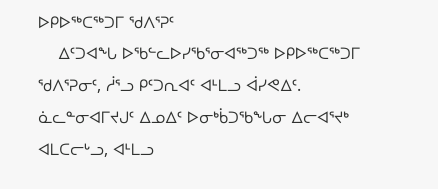ᐅᑭᐅᖅᑕᖅᑐᒥ ᖁᐱᕐᕈᑦ
    ᐃᑦᑐᐊᖕᒐ ᐅᖃᓪᓚᐅᓯᖃᕐᓂᐊᖅᑐᖅ ᐅᑭᐅᖅᑕᖅᑐᒥ ᖁᐱᕐᕈᓂᑦ, ᓲᕐᓗ ᑭᑦᑐᕆᐊᑦ ᐊᒻᒪᓗ ᐋᓯᕙᐃᑦ. ᓈᓚᓐᓂᐊᒥᔪᒍᑦ ᐃᓄᐃᑦ ᐅᓂᒃᑳᑐᖃᖕᒐᓂ ᐃᓕᐊᕐᔪᒃ ᐊᒪᑕᓕᒡᓗ, ᐊᒻᒪᓗ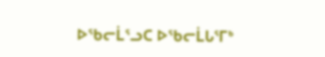ᐅᖃᓕᒫᕐᓗᑕ ᐅᖃᓕᒫᒐᕐᒥᒃ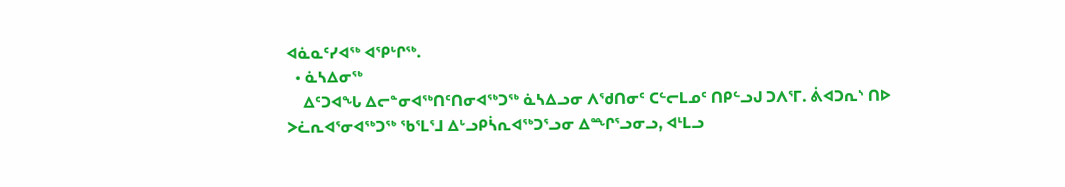ᐊᓈᓇᑦᓯᐊᖅ ᐊᕿᒡᒋᖅ.
  • ᓈᓴᐃᓂᖅ
    ᐃᑦᑐᐊᖕᒐ ᐃᓕᓐᓂᐊᖅᑎᑦᑎᓂᐊᖅᑐᖅ ᓈᓴᐃᓗᓂ ᐱᖁᑎᓂᑦ ᑕᓪᓕᒪᓄᑦ ᑎᑭᓪᓗᒍ ᑐᐱᕐᒥ. ᕖᐊᑐᕆᔅ ᑎᐅ ᐳᓛᕆᐊᕐᓂᐊᖅᑐᖅ ᖃᕐᒪᕐᒧ ᐃᒡᓗᑭᓵᕆᐊᖅᑐᕐᓗᓂ ᐃᖖᒋᕐᓗᓂᓗ, ᐊᒻᒪᓗ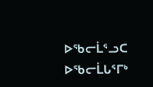ᐅᖃᓕᒫᕐᓗᑕ ᐅᖃᓕᒫᒐᕐᒥᒃ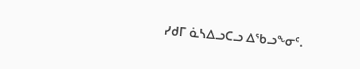ᓯᑯᒥ ᓈᓴᐃᓗᑕᓗ ᐃᖃᓗᖕᓂᑦ.